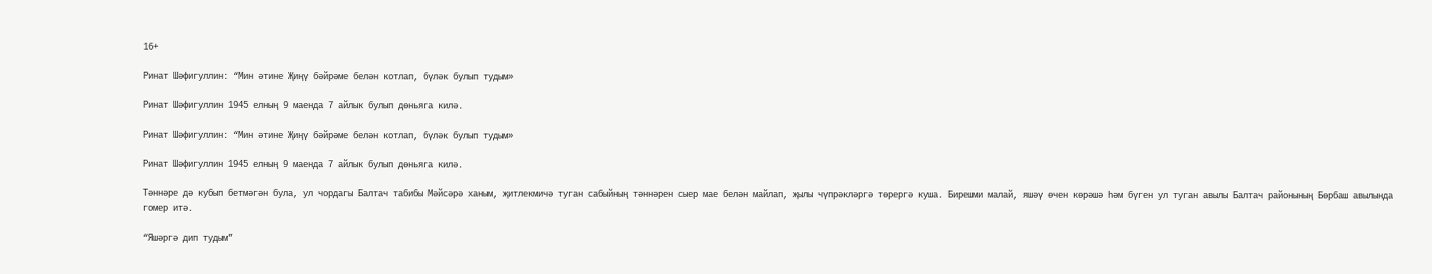16+

Ринат Шәфигуллин: “Мин әтине Җиңү бәйрәме белән котлап, бүләк булып тудым»

Ринат Шәфигуллин 1945 елның 9 маенда 7 айлык булып дөньяга килә.

Ринат Шәфигуллин: “Мин әтине Җиңү бәйрәме белән котлап, бүләк булып тудым»

Ринат Шәфигуллин 1945 елның 9 маенда 7 айлык булып дөньяга килә.

Тәннәре дә кубып бетмәгән була, ул чордагы Балтач табибы Мәйсәрә ханым, җитлекмичә туган сабыйның тәннәрен сыер мае белән майлап, җылы чүпрәкләргә төрергә куша. Бирешми малай, яшәү өчен көрәшә һәм бүген ул туган авылы Балтач районының Бөрбаш авылында гомер итә.

“Яшәргә дип тудым”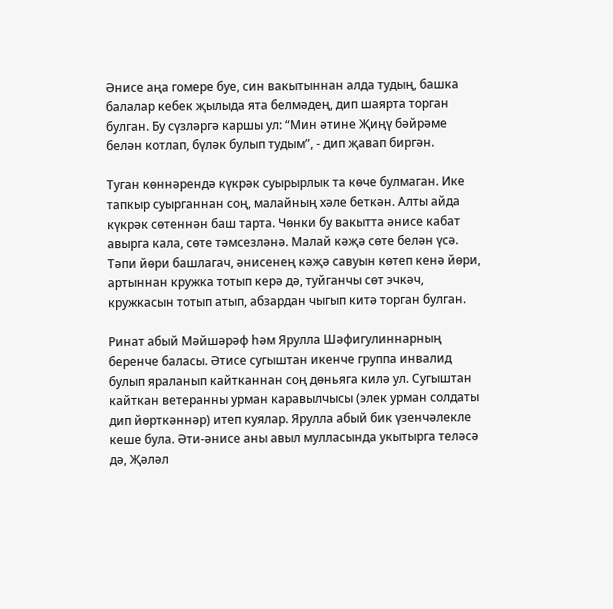Әнисе аңа гомере буе, син вакытыннан алда тудың, башка балалар кебек җылыда ята белмәдең, дип шаярта торган булган. Бу сүзләргә каршы ул: “Мин әтине Җиңү бәйрәме белән котлап, бүләк булып тудым”, - дип җавап биргән.

Туган көннәрендә күкрәк суырырлык та көче булмаган. Ике тапкыр суырганнан соң, малайның хәле беткән. Алты айда күкрәк сөтеннән баш тарта. Чөнки бу вакытта әнисе кабат авырга кала, сөте тәмсезләнә. Малай кәҗә сөте белән үсә. Тәпи йөри башлагач, әнисенең кәҗә савуын көтеп кенә йөри, артыннан кружка тотып керә дә, туйганчы сөт эчкәч, кружкасын тотып атып, абзардан чыгып китә торган булган.

Ринат абый Мәйшәрәф һәм Ярулла Шәфигулиннарның беренче баласы. Әтисе сугыштан икенче группа инвалид булып яраланып кайтканнан соң дөньяга килә ул. Сугыштан кайткан ветеранны урман каравылчысы (элек урман солдаты дип йөрткәннәр) итеп куялар. Ярулла абый бик үзенчәлекле кеше була. Әти-әнисе аны авыл мулласында укытырга теләсә дә, Җәләл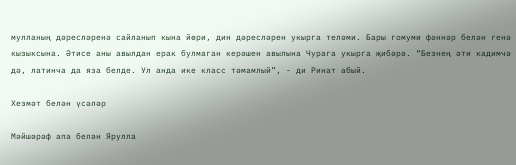мулланың дәресләренә сайланып кына йөри, дин дәресләрен укырга теләми. Бары гомуми фәннәр белән генә кызыксына. Әтисе аны авылдан ерак булмаган керәшен авылына Чурага укырга җибәрә. “Безнең әти кадимчә дә, латинча да яза белде. Ул анда ике класс тәмамлый”, - ди Ринат абый.

Хезмәт белән үсәләр

Мәйшәрәф апа белән Ярулла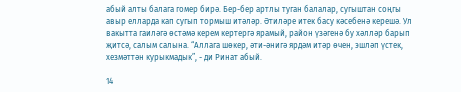абый алты балага гомер бирә. Бер-бер артлы туган балалар, сугыштан соңгы авыр елларда кап сугып тормыш итәләр. Әтиләре итек басу кәсебенә керешә. Ул вакытта гаиләгә өстәмә керем кертергә ярамый, район үзәгенә бу хәлләр барып җитсә, салым салына. “Аллага шөкер, әти-әнигә ярдәм итәр өчен, эшләп үстек, хезмәттән курыкмадык”, - ди Ринат абый.

14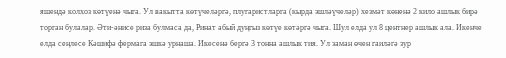яшендә колхоз көтүенә чыга. Ул вакытта көтүчеләргә, плугаристларга (кырда эшләүчеләр) хезмәт көненә 2 кило ашлык бирә торган булалар. Әти-әнисе риза булмаса да, Ринат абый дуңгыз көтүе көтәргә чыга. Шул елда ул 8 центнер ашлык ала. Икенче елда сеңлесе Кәшифә фермага эшкә урнаша. Икесенә бергә 3 тонна ашлык тия. Ул заман өчен гаиләгә зур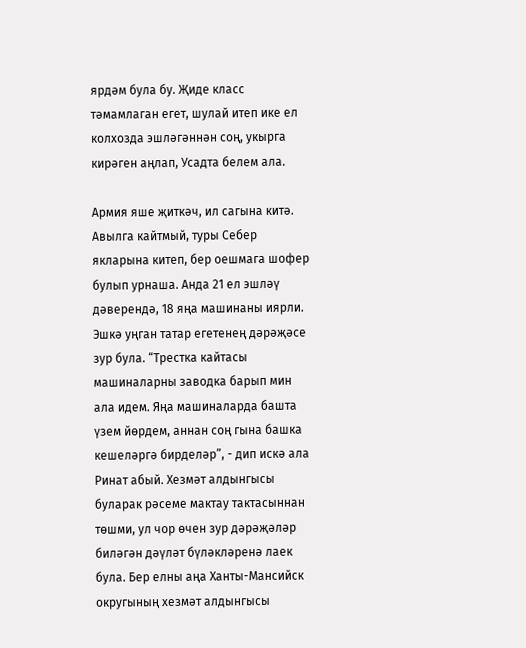ярдәм була бу. Җиде класс тәмамлаган егет, шулай итеп ике ел колхозда эшләгәннән соң, укырга кирәген аңлап, Усадта белем ала.

Армия яше җиткәч, ил сагына китә. Авылга кайтмый, туры Себер якларына китеп, бер оешмага шофер булып урнаша. Анда 21 ел эшләү дәверендә, 18 яңа машинаны иярли. Эшкә уңган татар егетенең дәрәҗәсе зур була. “Трестка кайтасы машиналарны заводка барып мин ала идем. Яңа машиналарда башта үзем йөрдем, аннан соң гына башка кешеләргә бирделәр”, - дип искә ала Ринат абый. Хезмәт алдынгысы буларак рәсеме мактау тактасыннан төшми, ул чор өчен зур дәрәҗәләр биләгән дәүләт бүләкләренә лаек була. Бер елны аңа Ханты-Мансийск округының хезмәт алдынгысы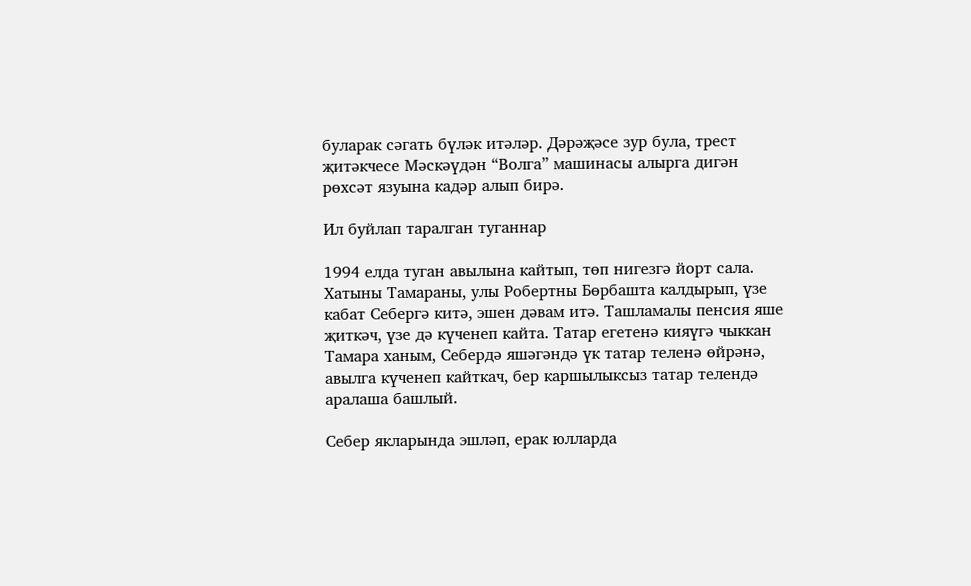буларак сәгать бүләк итәләр. Дәрәҗәсе зур була, трест җитәкчесе Мәскәүдән “Волга” машинасы алырга дигән рөхсәт язуына кадәр алып бирә.

Ил буйлап таралган туганнар

1994 елда туган авылына кайтып, төп нигезгә йорт сала. Хатыны Тамараны, улы Робертны Бөрбашта калдырып, үзе кабат Себергә китә, эшен дәвам итә. Ташламалы пенсия яше җиткәч, үзе дә күченеп кайта. Татар егетенә кияүгә чыккан Тамара ханым, Себердә яшәгәндә үк татар теленә өйрәнә, авылга күченеп кайткач, бер каршылыксыз татар телендә аралаша башлый.

Себер якларында эшләп, ерак юлларда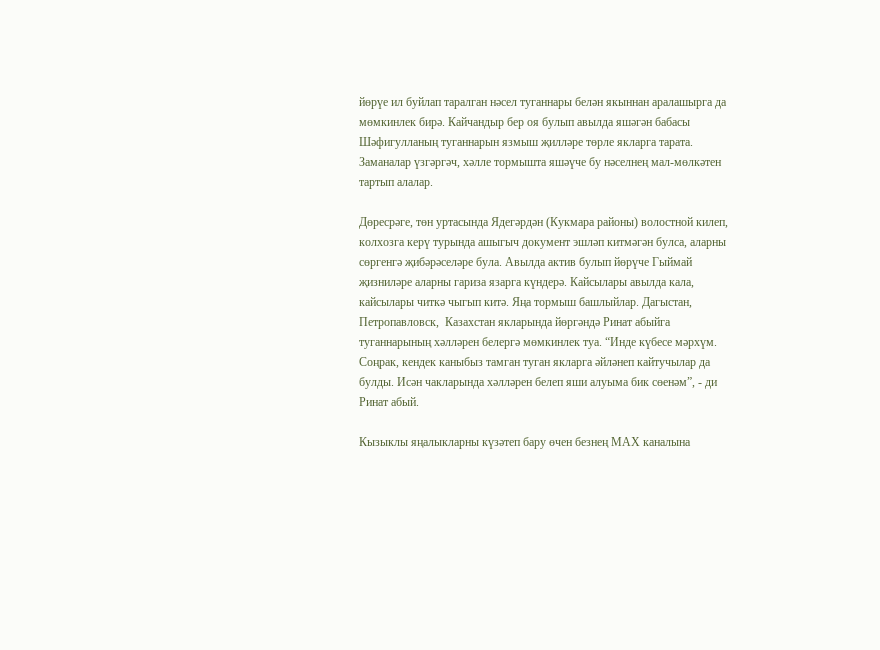йөрүе ил буйлап таралган нәсел туганнары белән якыннан аралашырга да мөмкинлек бирә. Кайчандыр бер оя булып авылда яшәгән бабасы Шәфигулланың туганнарын язмыш җилләре төрле якларга тарата. Заманалар үзгәргәч, хәлле тормышта яшәүче бу нәселнең мал-мөлкәтен тартып алалар.

Дөресрәге, төн уртасында Ядегәрдән (Кукмара районы) волостной килеп, колхозга керү турында ашыгыч документ эшләп китмәгән булса, аларны сөргенгә җибәрәселәре була. Авылда актив булып йөрүче Гыймай җизниләре аларны гариза язарга күндерә. Кайсылары авылда кала, кайсылары читкә чыгып китә. Яңа тормыш башлыйлар. Дагыстан, Петропавловск,  Казахстан якларында йөргәндә Ринат абыйга туганнарының хәлләрен белергә мөмкинлек туа. “Инде күбесе мәрхүм. Соңрак, кендек каныбыз тамган туган якларга әйләнеп кайтучылар да булды. Исән чакларында хәлләрен белеп яши алуыма бик сөенәм”, - ди Ринат абый.

Кызыклы яңалыкларны күзәтеп бару өчен безнең МАХ каналына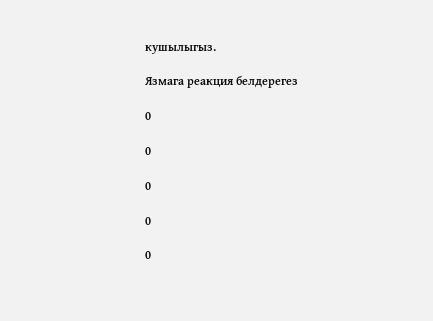кушылыгыз.

Язмага реакция белдерегез

0

0

0

0

0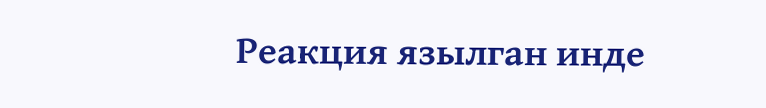Реакция язылган инде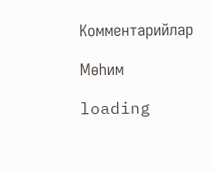Комментарийлар

Мөһим

loading